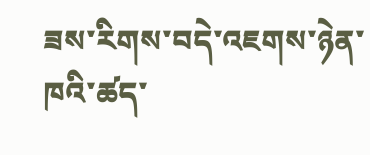ཟས་རིགས་བདེ་འཇགས་ཉེན་ཁའི་ཚད་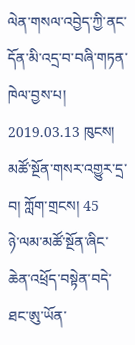ལེན་གསལ་འབྱེད་ཀྱི་ནང་དོན་མི་འདྲ་བ་བཞི་གཏན་ཁེལ་བྱས་པ།
2019.03.13 ཁུངས། མཚོ་སྔོན་གསར་འགྱུར་དྲ་བ། ཀློག་གྲངས། 45
ཉེ་ལམ་མཚོ་སྔོན་ཞིང་ཆེན་འཕྲོད་བསྟེན་བདེ་ཐང་ཨུ་ཡོན་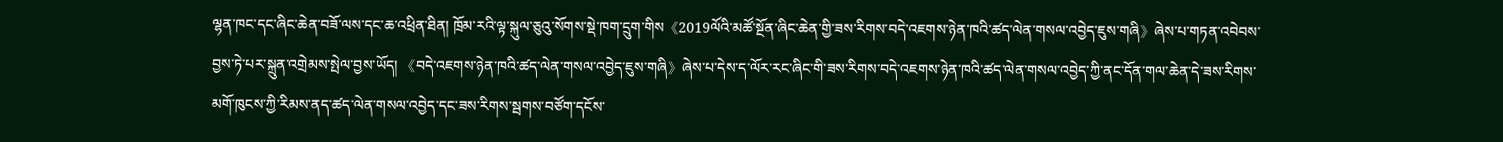ལྷན་ཁང་དང་ཞིང་ཆེན་བཟོ་ལས་དང་ཆ་འཕྲིན་ཐིན། ཁྲོམ་རའི་ལྟ་སྐུལ་ཅུའུ་སོགས་སྡེ་ཁག་དྲུག་གིས《2019ལོའི་མཚོ་སྔོན་ཞིང་ཆེན་གྱི་ཟས་རིགས་བདེ་འཇགས་ཉེན་ཁའི་ཚད་ལེན་གསལ་འབྱེད་ཇུས་གཞི》ཞེས་པ་གཏན་འབེབས་བྱས་ཏེ་པར་སྐྲུན་འགྲེམས་སྤེལ་བྱས་ཡོད། 《བདེ་འཇགས་ཉེན་ཁའི་ཚད་ལེན་གསལ་འབྱེད་ཇུས་གཞི》ཞེས་པ་དེས་ད་ལོར་རང་ཞིང་གི་ཟས་རིགས་བདེ་འཇགས་ཉེན་ཁའི་ཚད་ལེན་གསལ་འབྱེད་ཀྱི་ནང་དོན་གལ་ཆེན་དེ་ཟས་རིགས་མགོ་ཁུངས་ཀྱི་རིམས་ནད་ཚད་ལེན་གསལ་འབྱེད་དང་ཟས་རིགས་སྦགས་བཙོག་དངོས་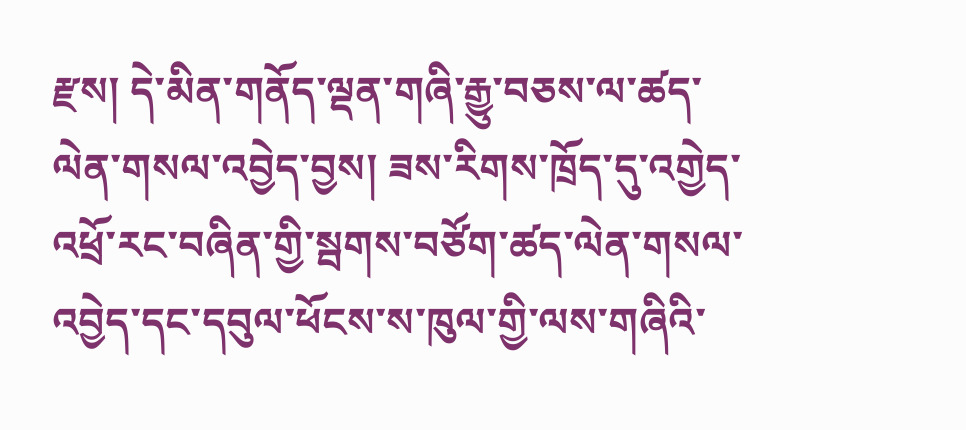རྫས། དེ་མིན་གནོད་ལྡན་གཞི་རྒྱུ་བཅས་ལ་ཚད་ལེན་གསལ་འབྱེད་བྱས། ཟས་རིགས་ཁྲོད་དུ་འགྱེད་འཕྲོ་རང་བཞིན་གྱི་སྦགས་བཙོག་ཚད་ལེན་གསལ་འབྱེད་དང་དབུལ་ཕོངས་ས་ཁུལ་གྱི་ལས་གཞིའི་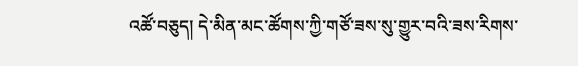འཚོ་བཅུད། དེ་མིན་མང་ཚོགས་ཀྱི་གཙོ་ཟས་སུ་གྱུར་བའི་ཟས་རིགས་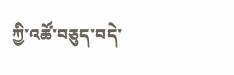ཀྱི་འཚོ་བཅུད་བདེ་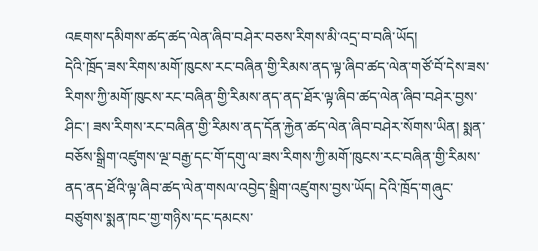འཇགས་དམིགས་ཚད་ཚད་ལེན་ཞིབ་བཤེར་བཅས་རིགས་མི་འདྲ་བ་བཞི་ཡོད།
དེའི་ཁྲོད་ཟས་རིགས་མགོ་ཁུངས་རང་བཞིན་གྱི་རིམས་ནད་ལྟ་ཞིབ་ཚད་ལེན་གཙོ་བོ་དེས་ཟས་རིགས་ཀྱི་མགོ་ཁུངས་རང་བཞིན་གྱི་རིམས་ནད་ནད་ཐོར་ལྟ་ཞིབ་ཚད་ལེན་ཞིབ་བཤེར་བྱས་ཤིང་། ཟས་རིགས་རང་བཞིན་གྱི་རིམས་ནད་དོན་རྐྱེན་ཚད་ལེན་ཞིབ་བཤེར་སོགས་ཡིན། སྨན་བཅོས་སྒྲིག་འཛུགས་ལྔ་བརྒྱ་དང་གོ་དགུ་ལ་ཟས་རིགས་ཀྱི་མགོ་ཁུངས་རང་བཞིན་གྱི་རིམས་ནད་ནད་ཐོའི་ལྟ་ཞིབ་ཚད་ལེན་གསལ་འབྱེད་སྒྲིག་འཛུགས་བྱས་ཡོད། དེའི་ཁྲོད་གཞུང་བཙུགས་སྨན་ཁང་གྱ་གཉིས་དང་དམངས་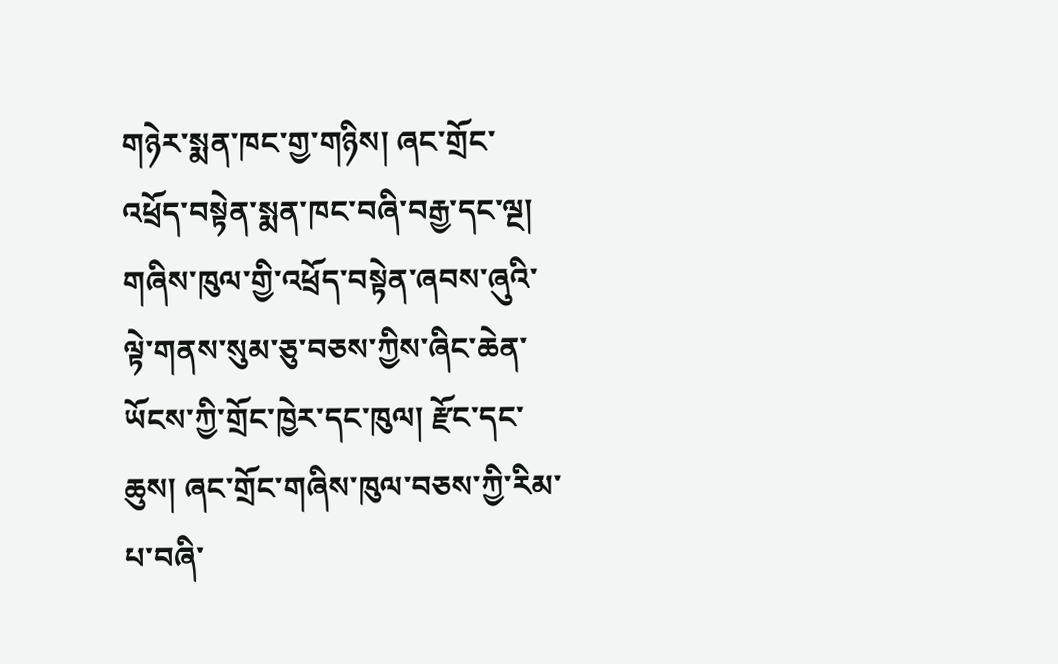གཉེར་སྨན་ཁང་གྱ་གཉིས། ཞང་གྲོང་འཕྲོད་བསྟེན་སྨན་ཁང་བཞི་བརྒྱ་དང་ལྔ། གཞིས་ཁུལ་གྱི་འཕྲོད་བསྟེན་ཞབས་ཞུའི་ལྟེ་གནས་སུམ་ཅུ་བཅས་ཀྱིས་ཞིང་ཆེན་ཡོངས་ཀྱི་གྲོང་ཁྱེར་དང་ཁུལ། རྫོང་དང་ཆུས། ཞང་གྲོང་གཞིས་ཁུལ་བཅས་ཀྱི་རིམ་པ་བཞི་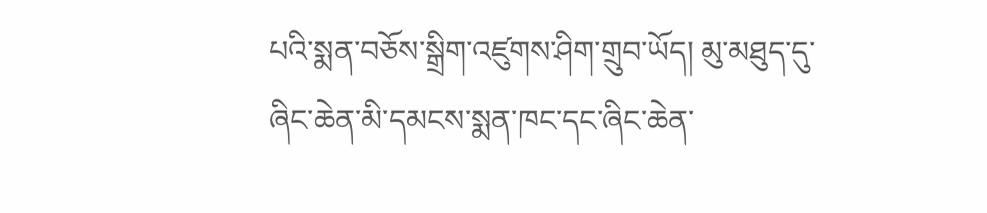པའི་སྨན་བཅོས་སྒྲིག་འཛུགས་ཤིག་གྲུབ་ཡོད། མུ་མཐུད་དུ་ཞིང་ཆེན་མི་དམངས་སྨན་ཁང་དང་ཞིང་ཆེན་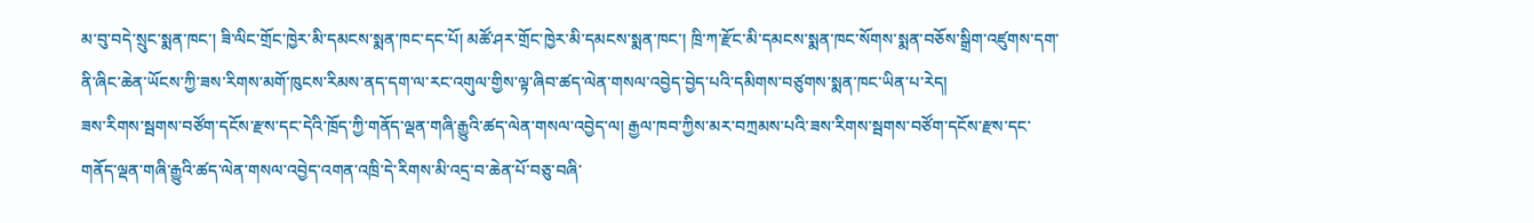མ་བུ་བདེ་སྲུང་སྨན་ཁང་། ཟི་ལིང་གྲོང་ཁྱེར་མི་དམངས་སྨན་ཁང་དང་པོ། མཚོ་ཤར་གྲོང་ཁྱེར་མི་དམངས་སྨན་ཁང་། ཁྲི་ཀ་རྫོང་མི་དམངས་སྨན་ཁང་སོགས་སྨན་བཅོས་སྒྲིག་འཛུགས་དག་ནི་ཞིང་ཆེན་ཡོངས་ཀྱི་ཟས་རིགས་མགོ་ཁུངས་རིམས་ནད་དག་ལ་རང་འགུལ་གྱིས་ལྟ་ཞིབ་ཚད་ལེན་གསལ་འབྱེད་བྱེད་པའི་དམིགས་བཙུགས་སྨན་ཁང་ཡིན་པ་རེད།
ཟས་རིགས་སྦགས་བཙོག་དངོས་རྫས་དང་དེའི་ཁྲོད་ཀྱི་གནོད་ལྡན་གཞི་རྒྱུའི་ཚད་ལེན་གསལ་འབྱེད་ལ། རྒྱལ་ཁབ་ཀྱིས་མར་བཀྲམས་པའི་ཟས་རིགས་སྦགས་བཙོག་དངོས་རྫས་དང་གནོད་ལྡན་གཞི་རྒྱུའི་ཚད་ལེན་གསལ་འབྱེད་འགན་འཁྲི་དེ་རིགས་མི་འདྲ་བ་ཆེན་པོ་བཅུ་བཞི་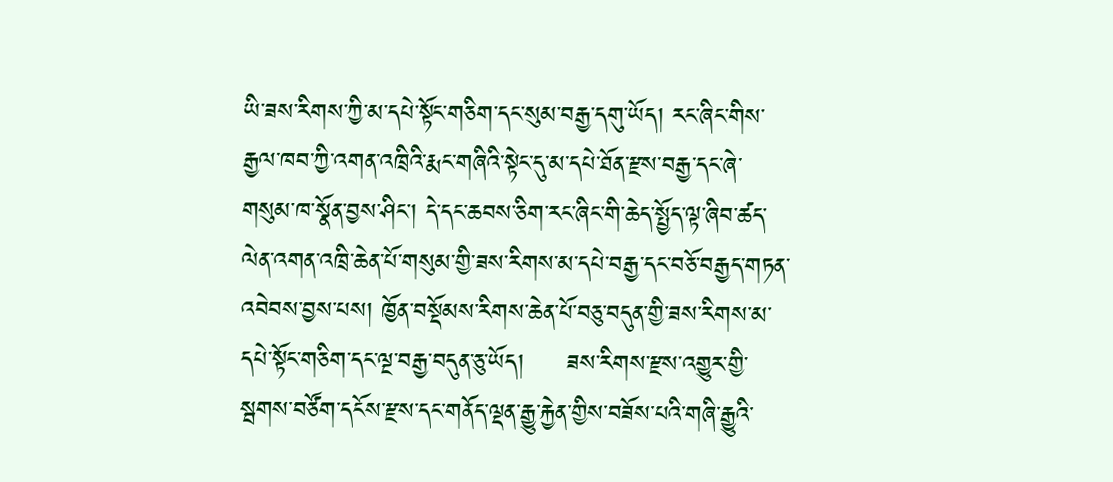ཡི་ཟས་རིགས་ཀྱི་མ་དཔེ་སྟོང་གཅིག་དང་སུམ་བརྒྱ་དགུ་ཡོད། རང་ཞིང་གིས་རྒྱལ་ཁབ་ཀྱི་འགན་འཁྲིའི་རྨང་གཞིའི་སྟེང་དུ་མ་དཔེ་ཐོན་རྫས་བརྒྱ་དང་ཞེ་གསུམ་ཁ་སྣོན་བྱས་ཤིང་། དེ་དང་ཆབས་ཅིག་རང་ཞིང་གི་ཆེད་སྤྱོད་ལྟ་ཞིབ་ཚད་ལེན་འགན་འཁྲི་ཆེན་པོ་གསུམ་གྱི་ཟས་རིགས་མ་དཔེ་བརྒྱ་དང་བཅོ་བརྒྱད་གཏན་འབེབས་བྱས་པས། ཁྱོན་བསྡོམས་རིགས་ཆེན་པོ་བཅུ་བདུན་གྱི་ཟས་རིགས་མ་དཔེ་སྟོང་གཅིག་དང་ལྔ་བརྒྱ་བདུན་ཅུ་ཡོད།     ཟས་རིགས་རྫས་འགྱུར་གྱི་སྦགས་བཙོག་དངོས་རྫས་དང་གནོད་ལྡན་རྒྱུ་རྐྱེན་གྱིས་བཟོས་པའི་གཞི་རྒྱུའི་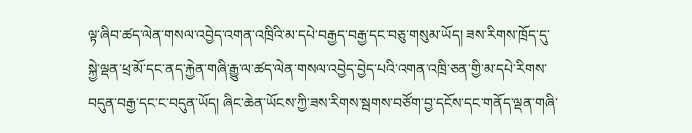ལྟ་ཞིབ་ཚད་ལེན་གསལ་འབྱེད་འགན་འཁྲིའི་མ་དཔེ་བརྒྱད་བརྒྱ་དང་བཅུ་གསུམ་ཡོད། ཟས་རིགས་ཁྲོད་དུ་སྐྱེ་ལྡན་ཕྲ་མོ་དང་ནད་རྐྱེན་གཞི་རྒྱུ་ལ་ཚད་ལེན་གསལ་འབྱེད་བྱེད་པའི་འགན་འཁྲི་ཅན་གྱི་མ་དཔེ་རིགས་བདུན་བརྒྱ་དང་ང་བདུན་ཡོད། ཞིང་ཆེན་ཡོངས་ཀྱི་ཟས་རིགས་སྦགས་བཙོག་བྱ་དངོས་དང་གནོད་ལྡན་གཞི་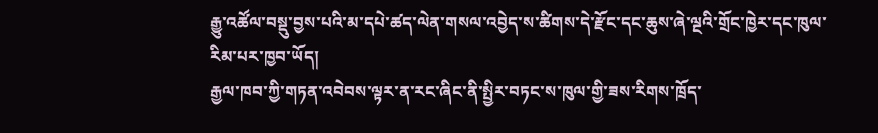རྒྱུ་འཚོལ་བསྡུ་བྱས་པའི་མ་དཔེ་ཚད་ལེན་གསལ་འབྱེད་ས་ཚིགས་དེ་རྫོང་དང་ཆུས་ཞེ་ལྔའི་གྲོང་ཁྱེར་དང་ཁུལ་རིམ་པར་ཁྱབ་ཡོད།
རྒྱལ་ཁབ་ཀྱི་གཏན་འབེབས་ལྟར་ན་རང་ཞིང་ནི་སྤྱིར་བཏང་ས་ཁུལ་གྱི་ཟས་རིགས་ཁྲོད་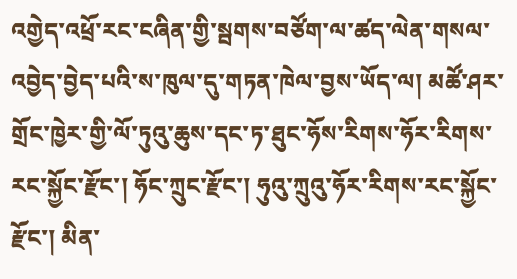འགྱེད་འཕྲོ་རང་ངཞིན་གྱི་སྦགས་བཙོག་ལ་ཚད་ལེན་གསལ་འབྱེད་བྱེད་པའི་ས་ཁུལ་དུ་གཏན་ཁེལ་བྱས་ཡོད་ལ། མཚོ་ཤར་གྲོང་ཁྱེར་གྱི་ལོ་ཏུའུ་ཆུས་དང་ཏ་ཐུང་ཧོས་རིགས་ཧོར་རིགས་རང་སྐྱོང་རྫོང་། ཧོང་ཀྲུང་རྫོང་། ཧུའུ་ཀྲུའུ་ཧོར་རིགས་རང་སྐྱོང་རྫོང་། མིན་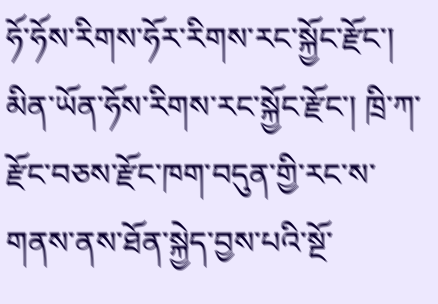ཧོ་ཧོས་རིགས་ཧོར་རིགས་རང་སྐྱོང་རྫོང་། མིན་ཡོན་ཧོས་རིགས་རང་སྐྱོང་རྫོང་། ཁྲི་ཀ་རྫོང་བཅས་རྫོང་ཁག་བདུན་གྱི་རང་ས་གནས་ནས་ཐོན་སྐྱེད་བྱས་པའི་སྔོ་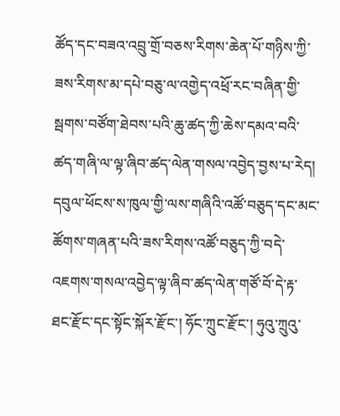ཚོད་དང་བཟའ་འབྲུ་གྲོ་བཅས་རིགས་ཆེན་པོ་གཉིས་ཀྱི་ཟས་རིགས་མ་དཔེ་བཅུ་ལ་འགྱེད་འཕྲོ་རང་བཞིན་གྱི་སྦགས་བཙོག་ཐེབས་པའི་ཆུ་ཚད་ཀྱི་ཆེས་དམའ་བའི་ཚད་གཞི་ལ་ལྟ་ཞིབ་ཚད་ལེན་གསལ་འབྱེད་བྱས་པ་རེད།
དབུལ་ཕོངས་ས་ཁུལ་གྱི་ལས་གཞིའི་འཚོ་བཅུད་དང་མང་ཚོགས་གཞན་པའི་ཟས་རིགས་འཚོ་བཅུད་ཀྱི་བདེ་འཇགས་གསལ་འབྱེད་ལྟ་ཞིབ་ཚད་ལེན་གཙོ་བོ་དེ་རྟ་ཐང་རྫོང་དང་སྟོང་སྐོར་རྫོང་། ཧོང་ཀྲུང་རྫོང་། ཧུའུ་ཀྲུའུ་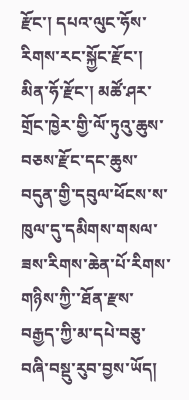རྫོང་། དཔའ་ལུང་ཧོས་རིགས་རང་སྐྱོང་རྫོང་། མིན་ཧོ་རྫོང་། མཚོ་ཤར་གྲོང་ཁྱེར་གྱི་ལོ་ཏུའུ་ཆུས་བཅས་རྫོང་དང་ཆུས་བདུན་གྱི་དབུལ་ཕོངས་ས་ཁུལ་དུ་དམིགས་གསལ་ཟས་རིགས་ཆེན་པོ་རིགས་གཉིས་ཀྱི་་ཐོན་རྫས་བརྒྱད་ཀྱི་མ་དཔེ་བཅུ་བཞི་བསྡུ་རུབ་བྱས་ཡོད།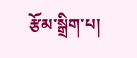རྩོམ་སྒྲིག་པ།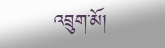འབྲུག་མོ།